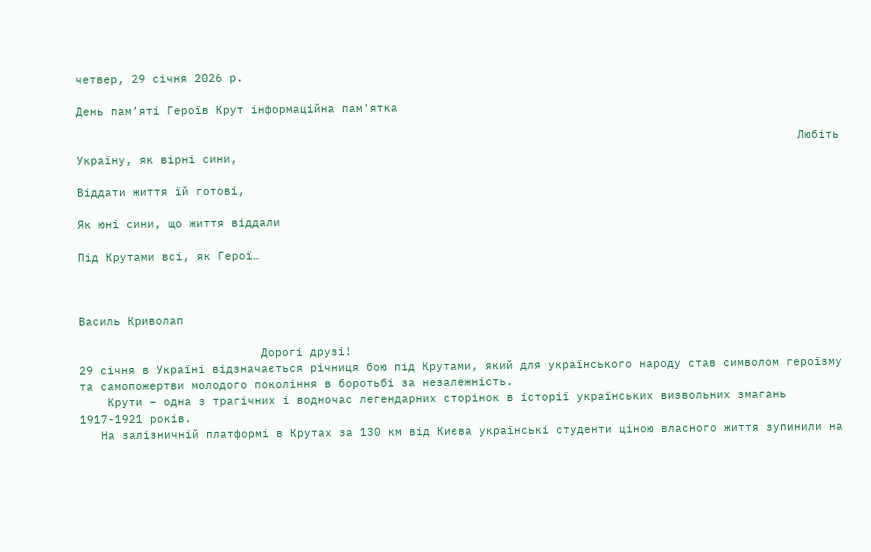четвер, 29 січня 2026 р.

День пам’яті Героїв Крут інформаційна пам'ятка

                                                                                                       Любіть Україну, як вірні сини,

Віддати життя їй готові,

Як юні сини, що життя віддали

Під Крутами всі, як Герої…



Василь Криволап

                          Дорогі друзі!
29 січня в Україні відзначається річниця бою під Крутами, який для українського народу став символом героїзму та самопожертви молодого покоління в боротьбі за незалежність.
    Крути – одна з трагічних і водночас легендарних сторінок в історії українських визвольних змагань 1917-1921 років.
   На залізничній платформі в Крутах за 130 км від Києва українські студенти ціною власного життя зупинили на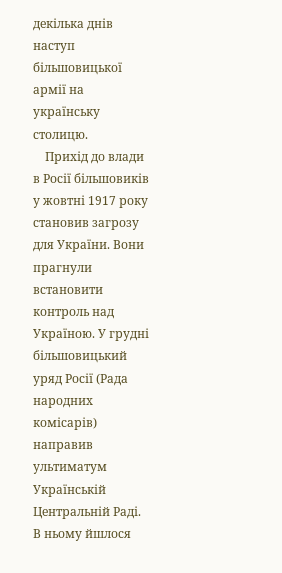декілька днів наступ більшовицької армії на українську столицю.
    Прихід до влади в Росії більшовиків у жовтні 1917 року становив загрозу для України. Вони прагнули встановити контроль над Україною. У грудні більшовицький уряд Росії (Рада народних комісарів) направив ультиматум Українській Центральній Раді. В ньому йшлося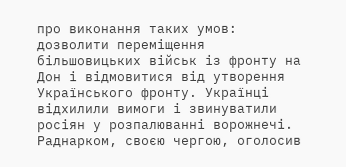про виконання таких умов: дозволити переміщення більшовицьких військ із фронту на Дон і відмовитися від утворення Українського фронту. Українці відхилили вимоги і звинуватили росіян у розпалюванні ворожнечі. Раднарком, своєю чергою, оголосив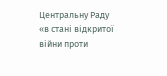Центральну Раду «в стані відкритої війни проти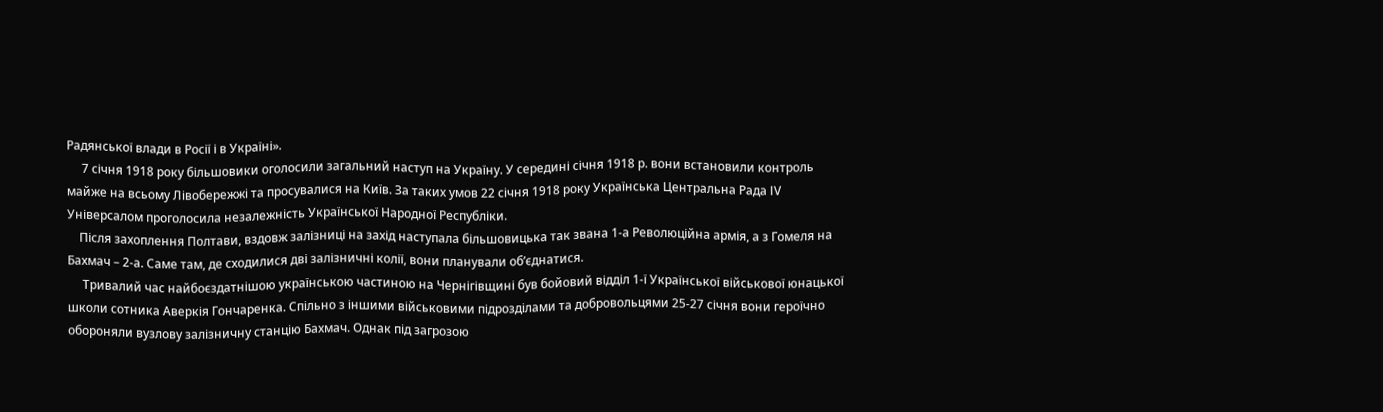Радянської влади в Росії і в Україні».
     7 січня 1918 року більшовики оголосили загальний наступ на Україну. У середині січня 1918 р. вони встановили контроль майже на всьому Лівобережжі та просувалися на Київ. За таких умов 22 січня 1918 року Українська Центральна Рада ІV Універсалом проголосила незалежність Української Народної Республіки.
    Після захоплення Полтави, вздовж залізниці на захід наступала більшовицька так звана 1-а Революційна армія, а з Гомеля на Бахмач – 2-а. Саме там, де сходилися дві залізничні колії, вони планували об’єднатися.
     Тривалий час найбоєздатнішою українською частиною на Чернігівщині був бойовий відділ 1-ї Української військової юнацької школи сотника Аверкія Гончаренка. Спільно з іншими військовими підрозділами та добровольцями 25-27 січня вони героїчно обороняли вузлову залізничну станцію Бахмач. Однак під загрозою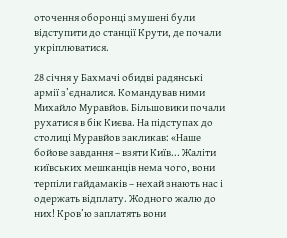оточення оборонці змушені були відступити до станції Крути, де почали укріплюватися.

28 січня у Бахмачі обидві радянські армії з’єдналися. Командував ними Михайло Муравйов. Більшовики почали рухатися в бік Києва. На підступах до столиці Муравйов закликав: «Наше бойове завдання – взяти Київ... Жаліти київських мешканців нема чого, вони терпіли гайдамаків – нехай знають нас і одержать відплату. Жодного жалю до них! Кров’ю заплатять вони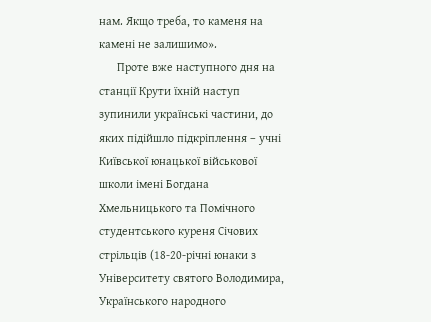нам. Якщо треба, то каменя на камені не залишимо».
      Проте вже наступного дня на станції Крути їхній наступ зупинили українські частини, до яких підійшло підкріплення – учні Київської юнацької військової школи імені Богдана Хмельницького та Помічного студентського куреня Січових стрільців (18-20-річні юнаки з Університету святого Володимира, Українського народного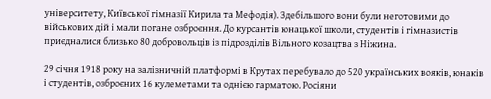університету, Київської гімназії Кирила та Мефодія). Здебільшого вони були неготовими до військових дій і мали погане озброєння. До курсантів юнацької школи, студентів і гімназистів приєдналися близько 80 добровольців із підрозділів Вільного козацтва з Ніжина.

29 січня 1918 року на залiзничнiй платформi в Крутах перебувало до 520 українських воякiв, юнакiв і студентiв, озброєних 16 кулеметами та однією гарматою. Росіяни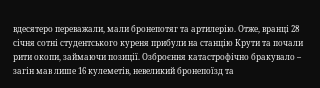вдесятеро переважали, мали бронепотяг та артилерію. Отже, вранці 28 січня сотні студентського куреня прибули на станцію Крути та почали рити окопи, займаючи позиції. Озброєння катастрофічно бракувало – загін мав лише 16 кулеметів, невеликий бронепоїзд та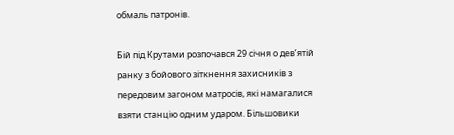обмаль патронів.

Бій під Крутами розпочався 29 січня о дев’ятій ранку з бойового зіткнення захисників з передовим загоном матросів, які намагалися взяти станцію одним ударом. Більшовики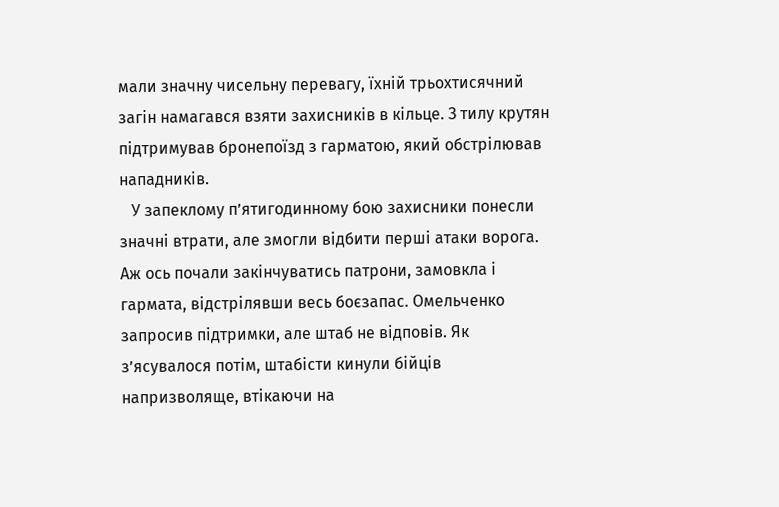мали значну чисельну перевагу, їхній трьохтисячний загін намагався взяти захисників в кільце. З тилу крутян підтримував бронепоїзд з гарматою, який обстрілював нападників.
   У запеклому п’ятигодинному бою захисники понесли значні втрати, але змогли відбити перші атаки ворога. Аж ось почали закінчуватись патрони, замовкла і гармата, відстрілявши весь боєзапас. Омельченко запросив підтримки, але штаб не відповів. Як з’ясувалося потім, штабісти кинули бійців напризволяще, втікаючи на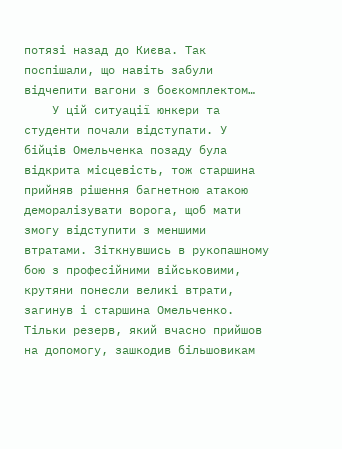потязі назад до Києва. Так поспішали, що навіть забули відчепити вагони з боєкомплектом…
    У цій ситуації юнкери та студенти почали відступати. У бійців Омельченка позаду була відкрита місцевість, тож старшина прийняв рішення багнетною атакою деморалізувати ворога, щоб мати змогу відступити з меншими втратами. Зіткнувшись в рукопашному бою з професійними військовими, крутяни понесли великі втрати, загинув і старшина Омельченко. Тільки резерв, який вчасно прийшов на допомогу, зашкодив більшовикам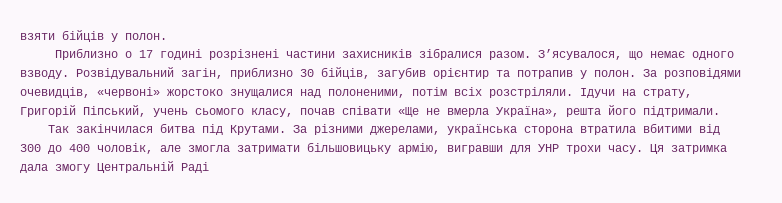взяти бійців у полон.
     Приблизно о 17 годині розрізнені частини захисників зібралися разом. З’ясувалося, що немає одного взводу. Розвідувальний загін, приблизно 30 бійців, загубив орієнтир та потрапив у полон. За розповідями очевидців, «червоні» жорстоко знущалися над полоненими, потім всіх розстріляли. Ідучи на страту, Григорій Піпський, учень сьомого класу, почав співати «Ще не вмерла Україна», решта його підтримали.
    Так закінчилася битва під Крутами. За різними джерелами, українська сторона втратила вбитими від 300 до 400 чоловік, але змогла затримати більшовицьку армію, вигравши для УНР трохи часу. Ця затримка дала змогу Центральній Раді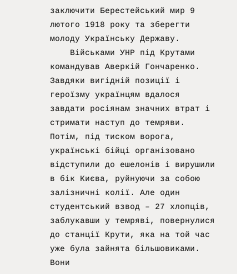заключити Берестейський мир 9 лютого 1918 року та зберегти молоду Українську Державу.
    Військами УНР під Крутами командував Аверкій Гончаренко. Завдяки вигідній позиції і героїзму українцям вдалося завдати росіянам значних втрат і стримати наступ до темряви. Потім, під тиском ворога, українські бійці організовано відступили до ешелонів і вирушили в бік Києва, руйнуючи за собою залізничні колії. Але один студентський взвод – 27 хлопців, заблукавши у темряві, повернулися до станції Крути, яка на той час уже була зайнята більшовиками. Вони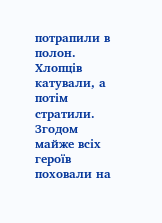потрапили в полон. Хлопців катували, а потім стратили. Згодом майже всіх героїв поховали на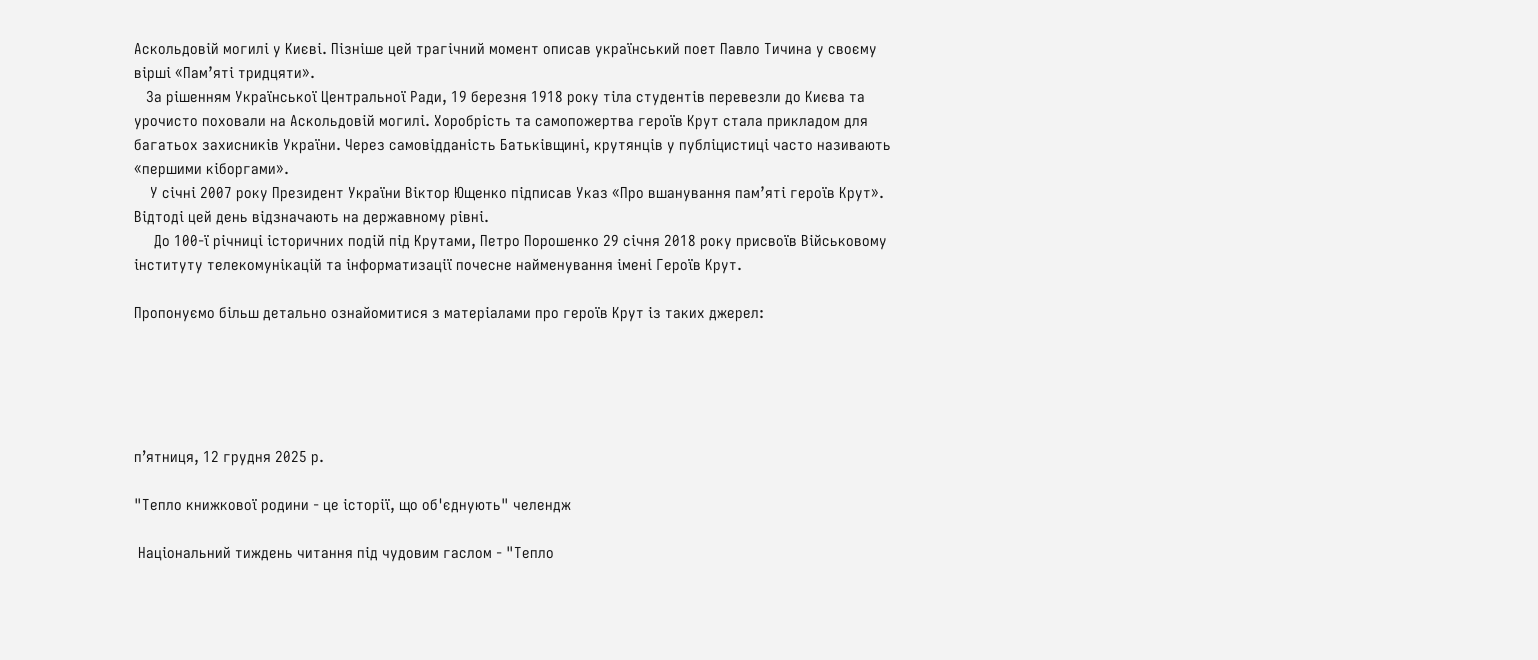Аскольдовій могилі у Києві. Пізніше цей трагічний момент описав український поет Павло Тичина у своєму вірші «Пам’яті тридцяти».
   За рішенням Української Центральної Ради, 19 березня 1918 року тіла студентів перевезли до Києва та урочисто поховали на Аскольдовій могилі. Хоробрість та самопожертва героїв Крут стала прикладом для багатьох захисників України. Через самовідданість Батьківщині, крутянців у публіцистиці часто називають «першими кіборгами».
    У січні 2007 року Президент України Віктор Ющенко підписав Указ «Про вшанування пам’яті героїв Крут». Відтоді цей день відзначають на державному рівні.
     До 100-ї річниці історичних подій під Крутами, Петро Порошенко 29 січня 2018 року присвоїв Військовому інституту телекомунікацій та інформатизації почесне найменування імені Героїв Крут.

Пропонуємо більш детально ознайомитися з матеріалами про героїв Крут із таких джерел:





пʼятниця, 12 грудня 2025 р.

"Тепло книжкової родини - це історії, що об'єднують" челендж

 Національний тиждень читання під чудовим гаслом - "Тепло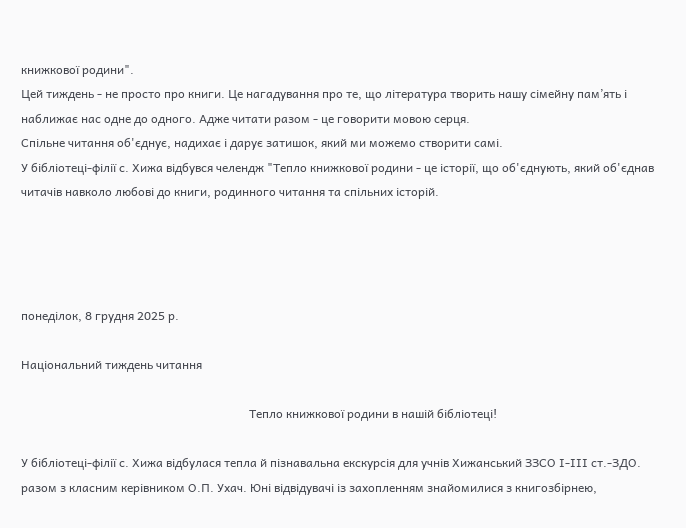книжкової родини".
Цей тиждень - не просто про книги. Це нагадування про те, що література творить нашу сімейну пам’ять і наближає нас одне до одного. Адже читати разом - це говорити мовою серця.
Спільне читання об'єднує, надихає і дарує затишок, який ми можемо створити самі.
У бібліотеці-філії с. Хижа відбувся челендж "Тепло книжкової родини - це історії, що об'єднують, який об'єднав читачів навколо любові до книги, родинного читання та спільних історій.




понеділок, 8 грудня 2025 р.

Національний тиждень читання

                                                                            Тепло книжкової родини в нашій бібліотеці!

У бібліотеці-філії с. Хижа відбулася тепла й пізнавальна екскурсія для учнів Хижанський ЗЗСО І-ІІІ ст.-ЗДО. разом з класним керівником О.П. Ухач. Юні відвідувачі із захопленням знайомилися з книгозбірнею,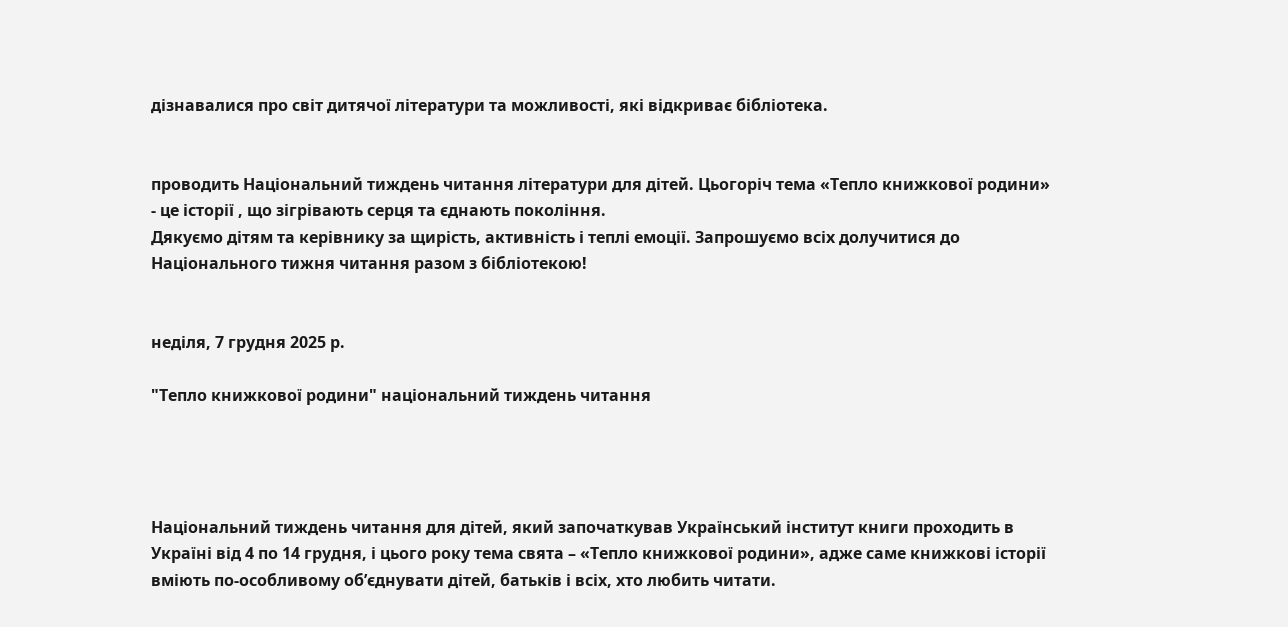дізнавалися про світ дитячої літератури та можливості, які відкриває бібліотека.


проводить Національний тиждень читання літератури для дітей. Цьогоріч тема «Тепло книжкової родини» - це історії , що зігрівають серця та єднають покоління.
Дякуємо дітям та керівнику за щирість, активність і теплі емоції. Запрошуємо всіх долучитися до Національного тижня читання разом з бібліотекою!


неділя, 7 грудня 2025 р.

"Тепло книжкової родини" національний тиждень читання




Національний тиждень читання для дітей, який започаткував Український інститут книги проходить в Україні від 4 по 14 грудня, і цього року тема свята – «Тепло книжкової родини», адже саме книжкові історії вміють по-особливому об’єднувати дітей, батьків і всіх, хто любить читати.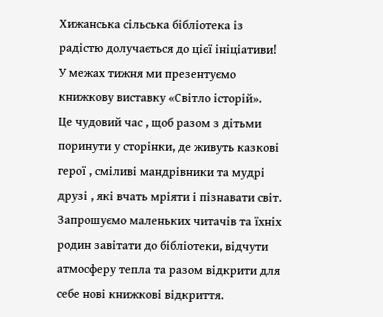Хижанська сільська бібліотека із радістю долучається до цієї ініціативи!
У межах тижня ми презентуємо книжкову виставку «Світло історій».
Це чудовий час , щоб разом з дітьми поринути у сторінки, де живуть казкові герої , сміливі мандрівники та мудрі друзі , які вчать мріяти і пізнавати світ.
Запрошуємо маленьких читачів та їхніх родин завітати до бібліотеки, відчути атмосферу тепла та разом відкрити для себе нові книжкові відкриття.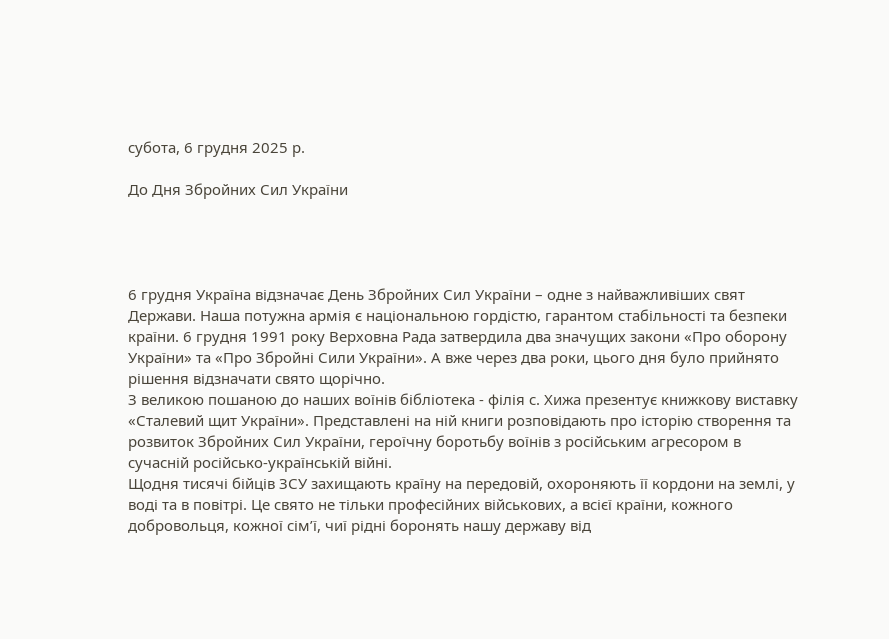субота, 6 грудня 2025 р.

До Дня Збройних Сил України




6 грудня Україна відзначає День Збройних Сил України – одне з найважливіших свят Держави. Наша потужна армія є національною гордістю, гарантом стабільності та безпеки країни. 6 грудня 1991 року Верховна Рада затвердила два значущих закони «Про оборону України» та «Про Збройні Сили України». А вже через два роки, цього дня було прийнято рішення відзначати свято щорічно.
З великою пошаною до наших воїнів бібліотека - філія с. Хижа презентує книжкову виставку «Сталевий щит України». Представлені на ній книги розповідають про історію створення та розвиток Збройних Сил України, героїчну боротьбу воїнів з російським агресором в сучасній російсько-українській війні.
Щодня тисячі бійців ЗСУ захищають країну на передовій, охороняють її кордони на землі, у воді та в повітрі. Це свято не тільки професійних військових, а всієї країни, кожного добровольця, кожної сімʼї, чиї рідні боронять нашу державу від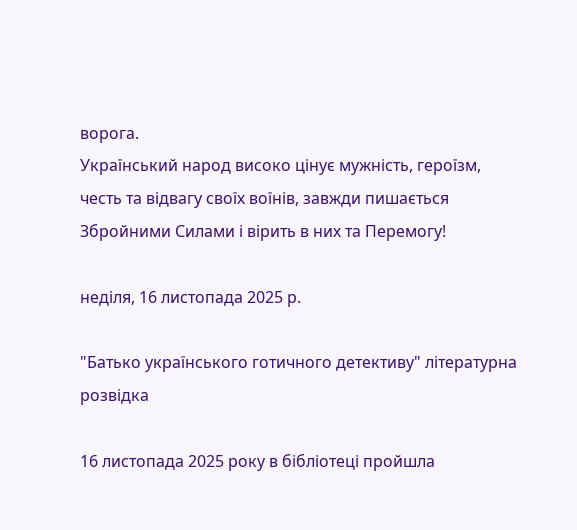ворога.
Український народ високо цінує мужність, героїзм, честь та відвагу своїх воїнів, завжди пишається Збройними Силами і вірить в них та Перемогу!

неділя, 16 листопада 2025 р.

"Батько українського готичного детективу" літературна розвідка

16 листопада 2025 року в бібліотеці пройшла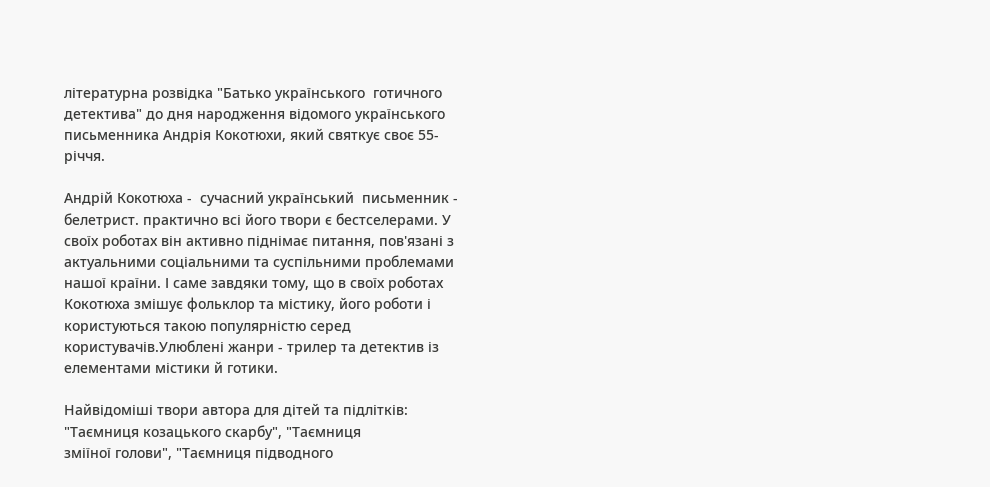літературна розвідка "Батько українського  готичного детектива" до дня народження відомого українського письменника Андрія Кокотюхи, який святкує своє 55-річчя.

Андрій Кокотюха -  сучасний український  письменник - белетрист. практично всі його твори є бестселерами. У своїх роботах він активно піднімає питання, пов'язані з актуальними соціальними та суспільними проблемами нашої країни. І саме завдяки тому, що в своїх роботах Кокотюха змішує фольклор та містику, його роботи і користуються такою популярністю серед користувачів.Улюблені жанри - трилер та детектив із елементами містики й готики.

Найвідоміші твори автора для дітей та підлітків: "Таємниця козацького скарбу", "Таємниця
зміїної голови", "Таємниця підводного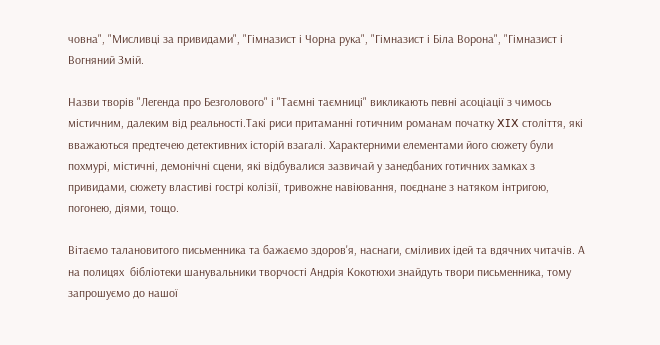човна", "Мисливці за привидами", "Гімназист і Чорна рука", "Гімназист і Біла Ворона", "Гімназист і Вогняний Змій.

Назви творів "Легенда про Безголового" і "Таємні таємниці" викликають певні асоціації з чимось містичним, далеким від реальності.Такі риси притаманні готичним романам початку XIX століття, які вважаються предтечею детективних історій взагалі. Характерними елементами його сюжету були похмурі, містичні, демонічні сцени, які відбувалися зазвичай у занедбаних готичних замках з привидами, сюжету властиві гострі колізії, тривожне навіювання, поєднане з натяком інтригою, погонею, діями, тощо.

Вітаємо талановитого письменника та бажаємо здоров'я, наснаги, сміливих ідей та вдячних читачів. А на полицях  бібліотеки шанувальники творчості Андрія Кокотюхи знайдуть твори письменника, тому запрошуємо до нашої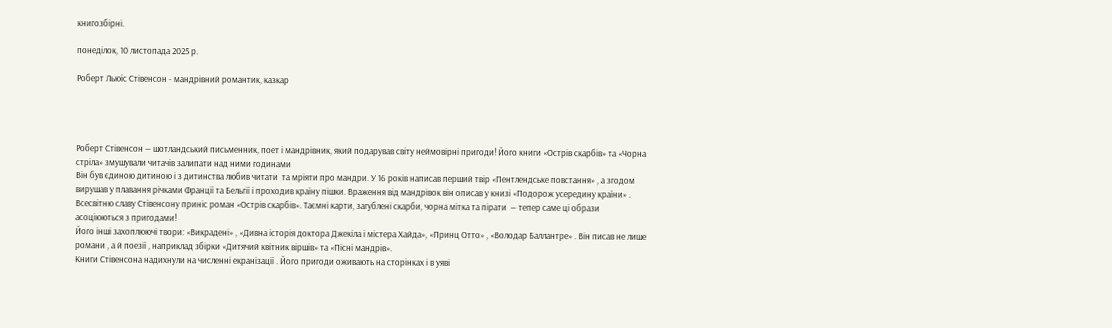книгозбірні.

понеділок, 10 листопада 2025 р.

Роберт Льюїс Стівенсон - мандрівний романтик, казкар




Роберт Стівенсон — шотландський письменник, поет і мандрівник, який подарував світу неймовірні пригоди! Його книги «Острів скарбів» та «Чорна стріла» змушували читачів залипати над ними годинами
Він був єдиною дитиною і з дитинства любив читати  та мріяти про мандри. У 16 років написав перший твір «Пентлендське повстання» , а згодом вирушав у плавання річками Франції та Бельгії і проходив країну пішки. Враження від мандрівок він описав у книзі «Подорож усередину країни» .
Всесвітню славу Стівенсону приніс роман «Острів скарбів». Таємні карти, загублені скарби, чорна мітка та пірати  — тепер саме ці образи асоціюються з пригодами!
Його інші захоплюючі твори: «Викрадені» , «Дивна історія доктора Джекіла і містера Хайда», «Принц Отто» , «Володар Баллантре» . Він писав не лише романи , а й поезії , наприклад збірки «Дитячий квітник віршів» та «Пісні мандрів».
Книги Стівенсона надихнули на численні екранізації . Його пригоди оживають на сторінках і в уяві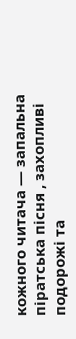кожного читача — запальна піратська пісня , захопливі подорожі та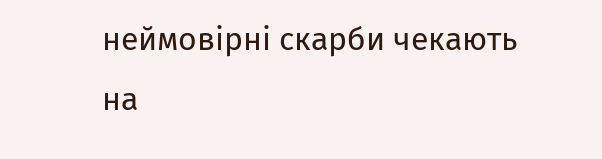неймовірні скарби чекають на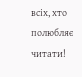всіх, хто полюбляє читати!